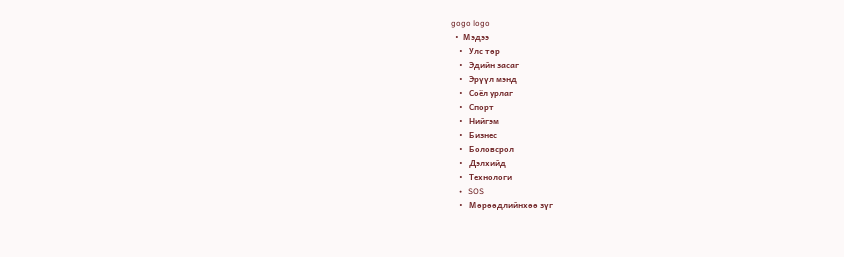gogo logo
  •  Мэдээ
    •   Улс төр
    •   Эдийн засаг
    •   Эрүүл мэнд
    •   Соёл урлаг
    •   Спорт
    •   Нийгэм
    •   Бизнес
    •   Боловсрол
    •   Дэлхийд
    •   Технологи
    •   SOS
    •   Мөрөөдлийнхөө зүг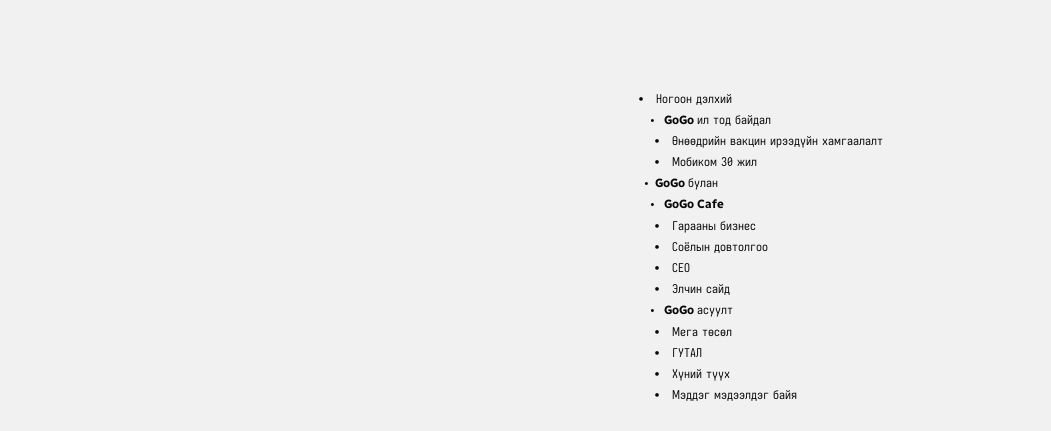•   Ногоон дэлхий
    •   GoGo ил тод байдал
    •   Өнөөдрийн вакцин ирээдүйн хамгаалалт
    •   Мобиком 30 жил
  •  GoGo булан
    •   GoGo Cafe
    •   Гарааны бизнес
    •   Соёлын довтолгоо
    •   СEO
    •   Элчин сайд
    •   GoGo асуулт
    •   Мега төсөл
    •   ГУТАЛ
    •   Хүний түүх
    •   Мэддэг мэдээлдэг байя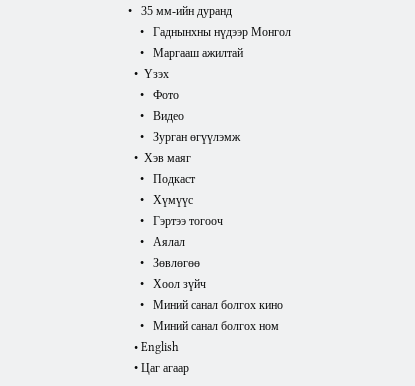•   35 мм-ийн дуранд
    •   Гаднынхны нүдээр Монгол
    •   Маргааш ажилтай
  •  Үзэх
    •   Фото
    •   Видео
    •   Зурган өгүүлэмж
  •  Хэв маяг
    •   Подкаст
    •   Хүмүүс
    •   Гэртээ тогооч
    •   Аялал
    •   Зөвлөгөө
    •   Хоол зүйч
    •   Миний санал болгох кино
    •   Миний санал болгох ном
  • English
  • Цаг агаар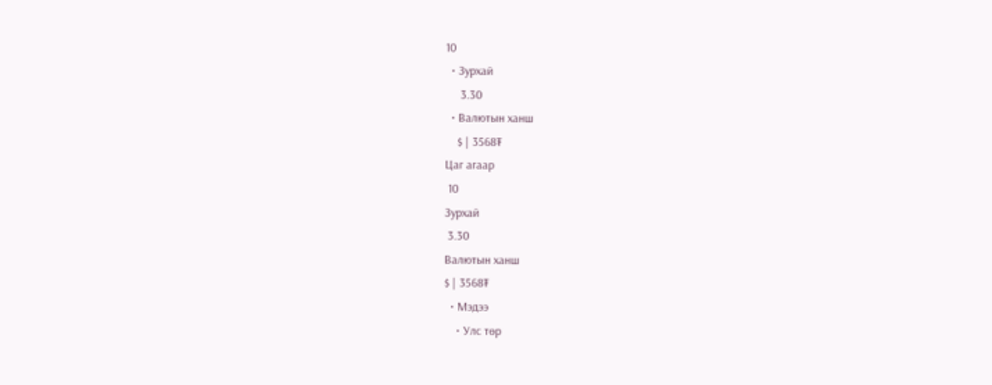10
  • Зурхай
     3.30
  • Валютын ханш
    $ | 3568₮
Цаг агаар
 10
Зурхай
 3.30
Валютын ханш
$ | 3568₮
  • Мэдээ
    • Улс төр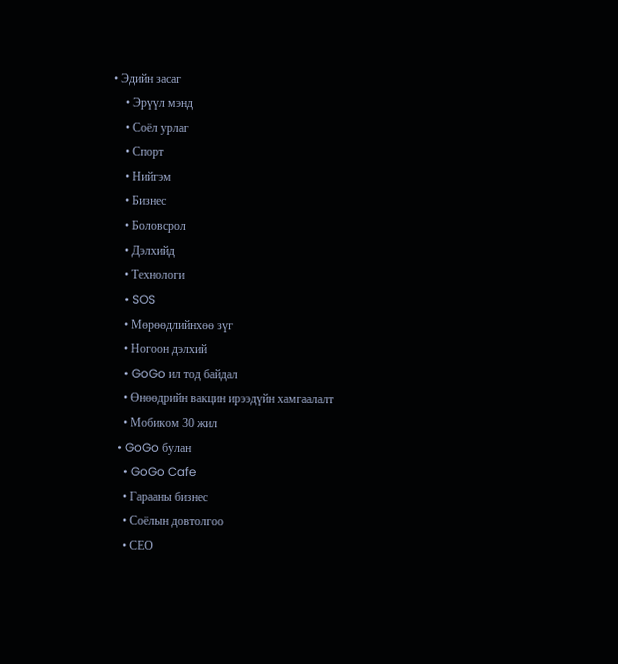• Эдийн засаг
    • Эрүүл мэнд
    • Соёл урлаг
    • Спорт
    • Нийгэм
    • Бизнес
    • Боловсрол
    • Дэлхийд
    • Технологи
    • SOS
    • Мөрөөдлийнхөө зүг
    • Ногоон дэлхий
    • GoGo ил тод байдал
    • Өнөөдрийн вакцин ирээдүйн хамгаалалт
    • Мобиком 30 жил
  • GoGo булан
    • GoGo Cafe
    • Гарааны бизнес
    • Соёлын довтолгоо
    • СEO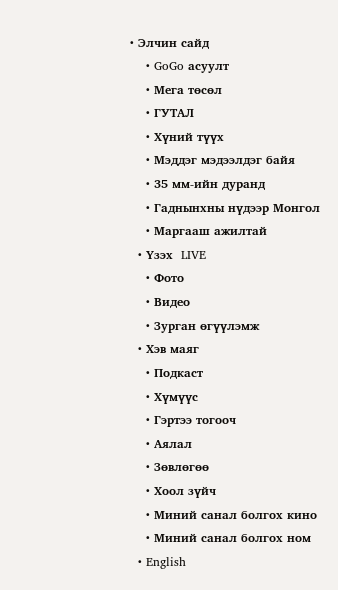• Элчин сайд
    • GoGo асуулт
    • Мега төсөл
    • ГУТАЛ
    • Хүний түүх
    • Мэддэг мэдээлдэг байя
    • 35 мм-ийн дуранд
    • Гаднынхны нүдээр Монгол
    • Маргааш ажилтай
  • Үзэх  LIVE
    • Фото
    • Видео
    • Зурган өгүүлэмж
  • Хэв маяг
    • Подкаст
    • Хүмүүс
    • Гэртээ тогооч
    • Аялал
    • Зөвлөгөө
    • Хоол зүйч
    • Миний санал болгох кино
    • Миний санал болгох ном
  • English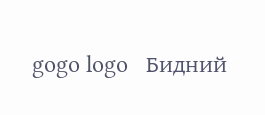gogo logo   Бидний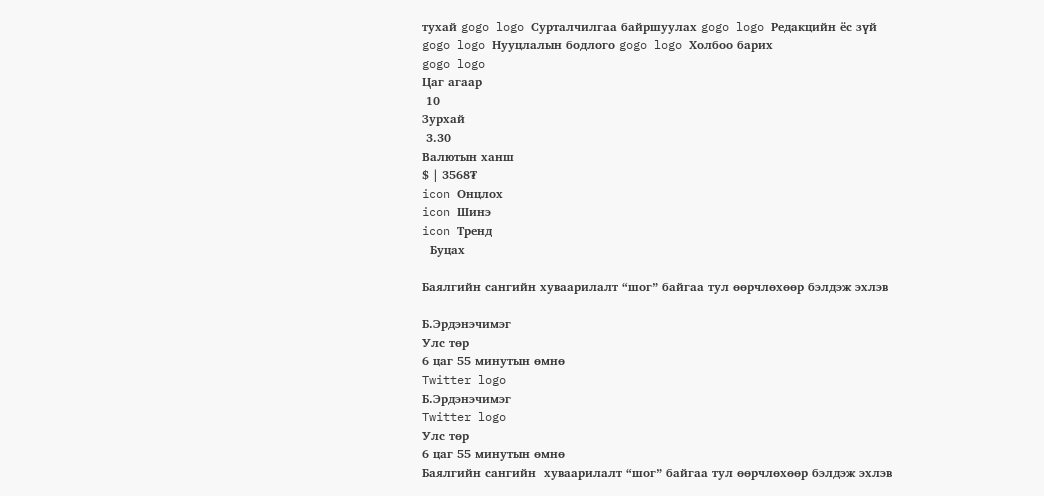тухай gogo logo Сурталчилгаа байршуулах gogo logo Редакцийн ёс зүй gogo logo Нууцлалын бодлого gogo logo Холбоо барих
gogo logo
Цаг агаар
 10
Зурхай
 3.30
Валютын ханш
$ | 3568₮
icon Онцлох
icon Шинэ
icon Тренд
  Буцах

Баялгийн сангийн хуваарилалт “шог” байгаа тул өөрчлөхөөр бэлдэж эхлэв

Б.Эрдэнэчимэг
Улс төр
6 цаг 55 минутын өмнө
Twitter logo
Б.Эрдэнэчимэг
Twitter logo
Улс төр
6 цаг 55 минутын өмнө
Баялгийн сангийн  хуваарилалт “шог” байгаа тул өөрчлөхөөр бэлдэж эхлэв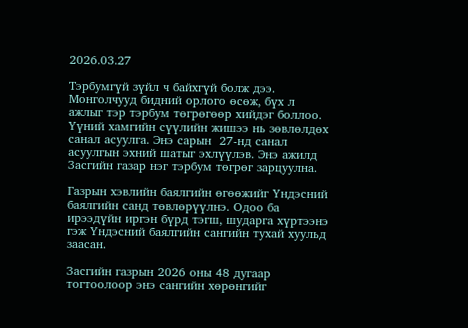2026.03.27

Тэрбумгүй зүйл ч байхгүй болж дээ. Монголчууд бидний орлого өсөж, бүх л ажлыг тэр тэрбум төгрөгөөр хийдэг боллоо. Үүний хамгийн сүүлийн жишээ нь зөвлөлдөх санал асуулга. Энэ сарын  27-нд санал асуулгын эхний шатыг эхлүүлэв. Энэ ажилд Засгийн газар нэг тэрбум төгрөг зарцуулна.

Газрын хэвлийн баялгийн өгөөжийг Үндэсний баялгийн санд төвлөрүүлнэ. Одоо ба ирээдүйн иргэн бүрд тэгш, шударга хүртээнэ гэж Үндэсний баялгийн сангийн тухай хуульд заасан.

Засгийн газрын 2026 оны 48 дугаар тогтоолоор энэ сангийн хөрөнгийг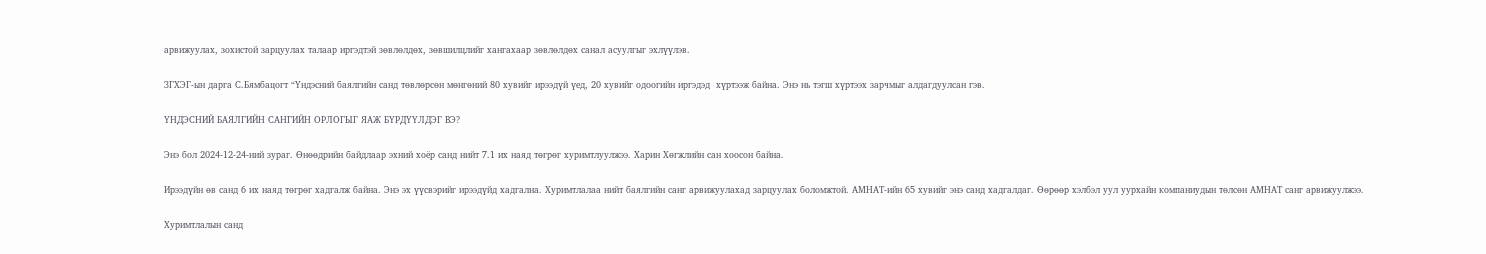арвижуулах, зохистой зарцуулах талаар иргэдтэй зөвлөлдөх, зөвшилцлийг хангахаар зөвлөлдөх санал асуулгыг эхлүүлэв.

ЗГХЭГ-ын дарга С.Бямбацогт “Үндэсний баялгийн санд төвлөрсөн мөнгөний 80 хувийг ирээдүй үед, 20 хувийг одоогийн иргэдэд  хүртээж байна. Энэ нь тэгш хүртээх зарчмыг алдагдуулсан гэв.

ҮНДЭСНИЙ БАЯЛГИЙН САНГИЙН ОРЛОГЫГ ЯАЖ БҮРДҮҮЛДЭГ ВЭ?

Энэ бол 2024-12-24-ний зураг. Өнөөдрийн байдлаар эхний хоёр санд нийт 7.1 их наяд төгрөг хуримтлуулжээ. Харин Хөгжлийн сан хоосон байна.

Ирээдүйн өв санд 6 их наяд төгрөг хадгалж байна. Энэ эх үүсвэрийг ирээдүйд хадгална. Хуримтлалаа нийт баялгийн санг арвижуулахад зарцуулах боломжтой. АМНАТ-ийн 65 хувийг энэ санд хадгалдаг. Өөрөөр хэлбэл уул уурхайн компаниудын төлсөн АМНАТ санг арвижуулжээ.

Хуримтлалын санд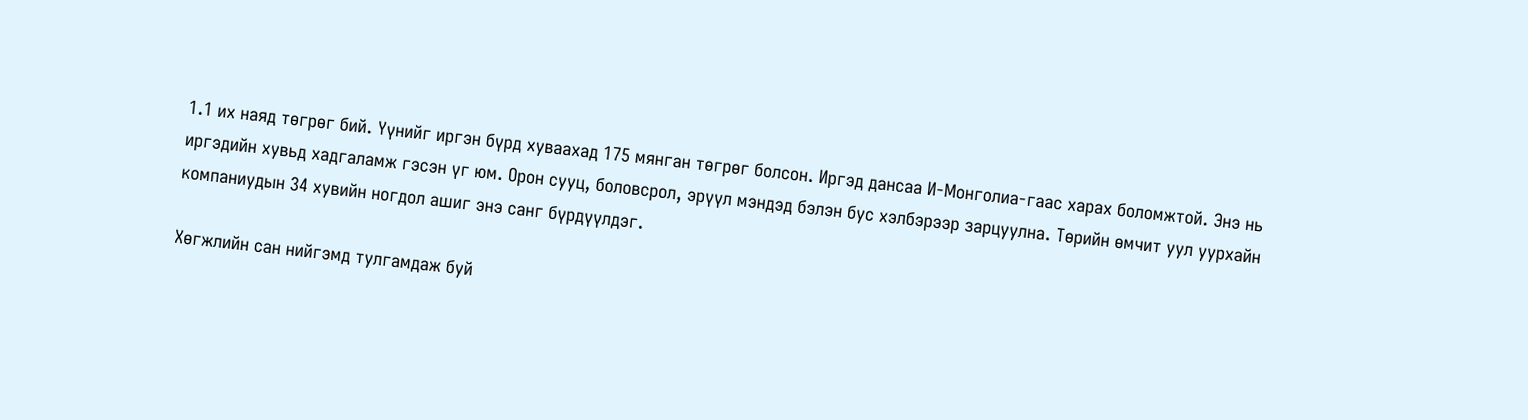1.1 их наяд төгрөг бий. Үүнийг иргэн бүрд хуваахад 175 мянган төгрөг болсон. Иргэд дансаа И-Монголиа-гаас харах боломжтой. Энэ нь иргэдийн хувьд хадгаламж гэсэн үг юм. Орон сууц, боловсрол, эрүүл мэндэд бэлэн бус хэлбэрээр зарцуулна. Төрийн өмчит уул уурхайн компаниудын 34 хувийн ногдол ашиг энэ санг бүрдүүлдэг.

Хөгжлийн сан нийгэмд тулгамдаж буй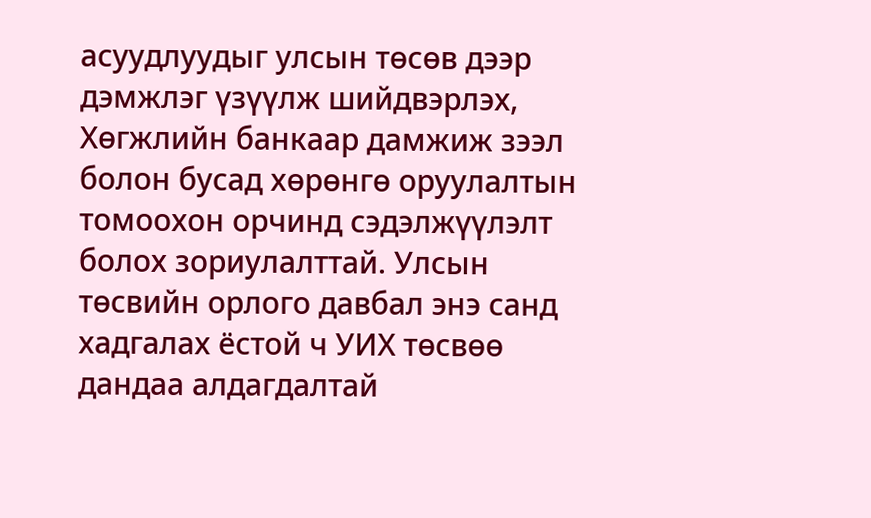асуудлуудыг улсын төсөв дээр дэмжлэг үзүүлж шийдвэрлэх, Хөгжлийн банкаар дамжиж зээл болон бусад хөрөнгө оруулалтын томоохон орчинд сэдэлжүүлэлт болох зориулалттай. Улсын төсвийн орлого давбал энэ санд хадгалах ёстой ч УИХ төсвөө дандаа алдагдалтай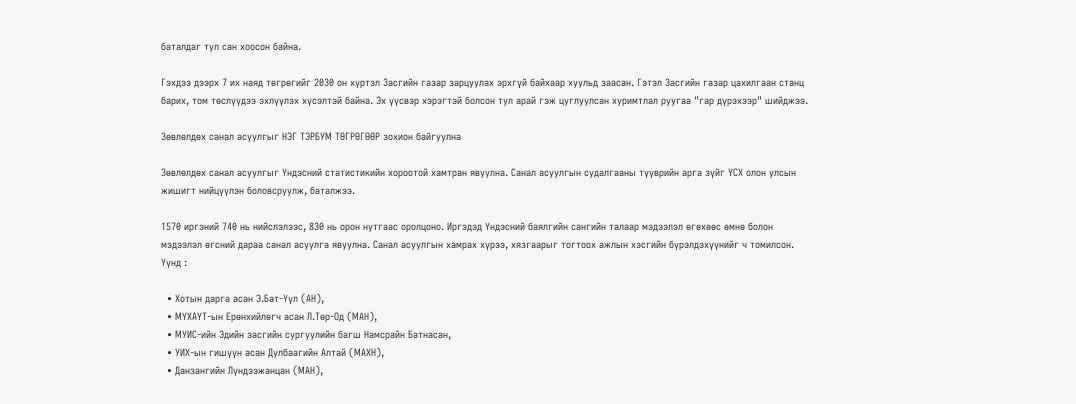баталдаг тул сан хоосон байна.

Гэхдээ дээрх 7 их наяд төгрөгийг 2030 он хүртэл Засгийн газар зарцуулах эрхгүй байхаар хуульд заасан. Гэтэл Засгийн газар цахилгаан станц барих, том төслүүдээ эхлүүлэх хүсэлтэй байна. Эх үүсвэр хэрэгтэй болсон тул арай гэж цуглуулсан хуримтлал руугаа "гар дүрэхээр" шийджээ.

Зөвлөлдөх санал асуулгыг НЭГ ТЭРБУМ ТӨГРӨГӨӨР зохион байгуулна

Зөвлөлдөх санал асуулгыг Үндэсний статистикийн хороотой хамтран явуулна. Санал асуулгын судалгааны түүврийн арга зүйг ҮСХ олон улсын жишигт нийцүүлэн боловсруулж, баталжээ.

1570 иргэний 740 нь нийслэлээс, 830 нь орон нутгаас оролцоно. Иргэдэд Үндэсний баялгийн сангийн талаар мэдээлэл өгөхөөс өмнө болон мэдээлэл өгсний дараа санал асуулга явуулна. Санал асуулгын хамрах хүрээ, хязгаарыг тогтоох ажлын хэсгийн бүрэлдэхүүнийг ч томилсон. Үүнд :

  • Хотын дарга асан Э.Бат-Үүл (АН),
  • МҮХАҮТ-ын Ерөнхийлөгч асан Л.Төр-Од (МАН),
  • МУИС-ийн Эдийн засгийн сургуулийн багш Намсрайн Батнасан,
  • УИХ-ын гишүүн асан Дулбаагийн Алтай (МАХН),
  • Данзангийн Лүндээжанцан (МАН),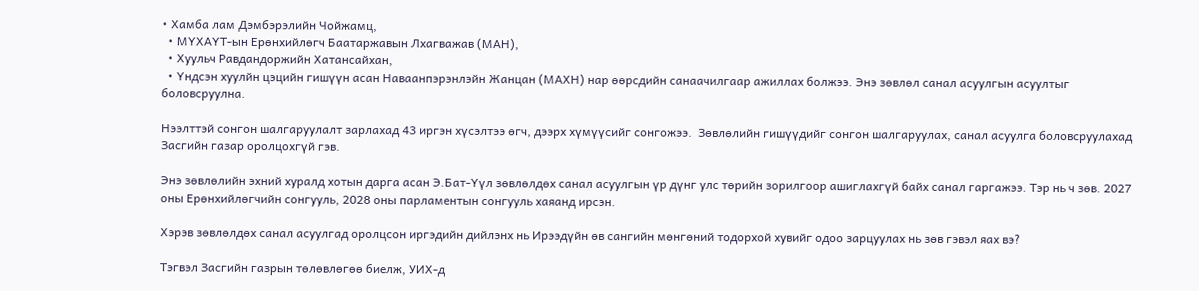• Хамба лам Дэмбэрэлийн Чойжамц,
  • МҮХАҮТ-ын Ерөнхийлөгч Баатаржавын Лхагважав (МАН),
  • Хуульч Равдандоржийн Хатансайхан,
  • Үндсэн хуулйн цэцийн гишүүн асан Наваанпэрэнлэйн Жанцан (МАХН) нар өөрсдийн санаачилгаар ажиллах болжээ. Энэ зөвлөл санал асуулгын асуултыг боловсруулна.

Нээлттэй сонгон шалгаруулалт зарлахад 43 иргэн хүсэлтээ өгч, дээрх хүмүүсийг сонгожээ.  Зөвлөлийн гишүүдийг сонгон шалгаруулах, санал асуулга боловсруулахад Засгийн газар оролцохгүй гэв.

Энэ зөвлөлийн эхний хуралд хотын дарга асан Э.Бат-Үүл зөвлөлдөх санал асуулгын үр дүнг улс төрийн зорилгоор ашиглахгүй байх санал гаргажээ. Тэр нь ч зөв. 2027 оны Ерөнхийлөгчийн сонгууль, 2028 оны парламентын сонгууль хаяанд ирсэн.

Хэрэв зөвлөлдөх санал асуулгад оролцсон иргэдийн дийлэнх нь Ирээдүйн өв сангийн мөнгөний тодорхой хувийг одоо зарцуулах нь зөв гэвэл яах вэ?

Тэгвэл Засгийн газрын төлөвлөгөө биелж, УИХ-д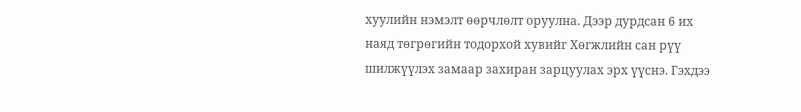хуулийн нэмэлт өөрчлөлт оруулна. Дээр дурдсан 6 их наяд төгрөгийн тодорхой хувийг Хөгжлийн сан рүү шилжүүлэх замаар захиран зарцуулах эрх үүснэ. Гэхдээ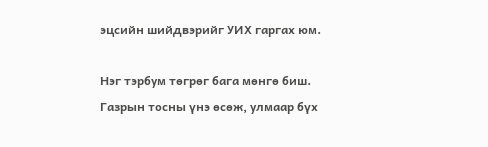эцсийн шийдвэрийг УИХ гаргах юм.

Нэг тэрбум төгрөг бага мөнгө биш. Газрын тосны үнэ өсөж, улмаар бүх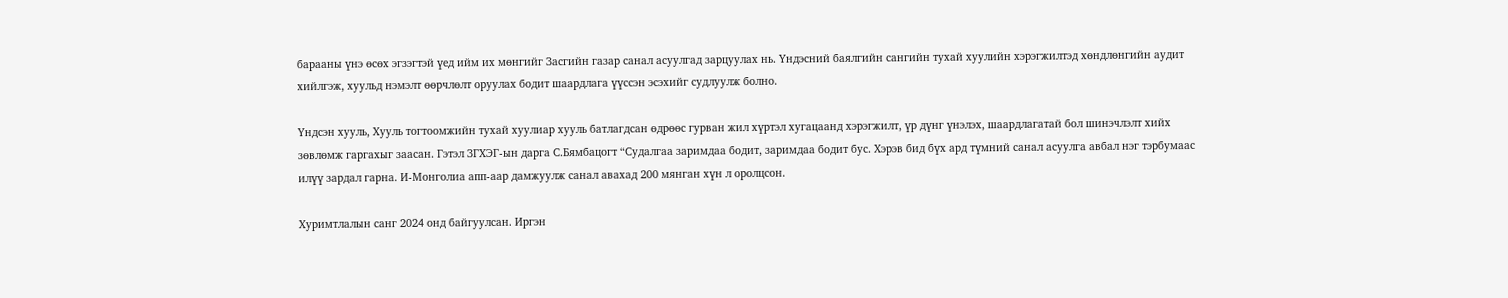барааны үнэ өсөх эгзэгтэй үед ийм их мөнгийг Засгийн газар санал асуулгад зарцуулах нь. Үндэсний баялгийн сангийн тухай хуулийн хэрэгжилтэд хөндлөнгийн аудит хийлгэж, хуульд нэмэлт өөрчлөлт оруулах бодит шаардлага үүссэн эсэхийг судлуулж болно.

Үндсэн хууль, Хууль тогтоомжийн тухай хуулиар хууль батлагдсан өдрөөс гурван жил хүртэл хугацаанд хэрэгжилт, үр дүнг үнэлэх, шаардлагатай бол шинэчлэлт хийх зөвлөмж гаргахыг заасан. Гэтэл ЗГХЭГ-ын дарга С.Бямбацогт “Судалгаа заримдаа бодит, заримдаа бодит бус. Хэрэв бид бүх ард түмний санал асуулга авбал нэг тэрбумаас илүү зардал гарна. И-Монголиа апп-аар дамжуулж санал авахад 200 мянган хүн л оролцсон.

Хуримтлалын санг 2024 онд байгуулсан. Иргэн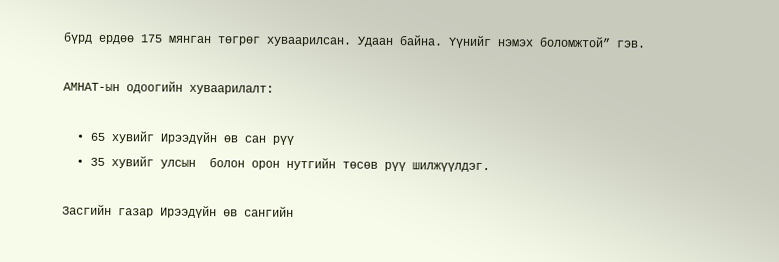бүрд ердөө 175 мянган төгрөг хуваарилсан. Удаан байна. Үүнийг нэмэх боломжтой” гэв.

АМНАТ-ын одоогийн хуваарилалт:

  • 65 хувийг Ирээдүйн өв сан рүү
  • 35 хувийг улсын  болон орон нутгийн төсөв рүү шилжүүлдэг.

Засгийн газар Ирээдүйн өв сангийн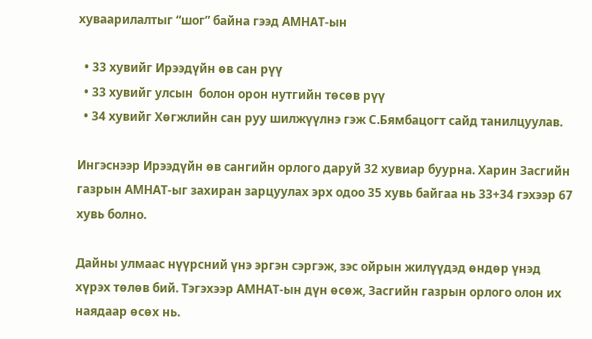хуваарилалтыг “шог” байна гээд АМНАТ-ын

  • 33 хувийг Ирээдүйн өв сан рүү
  • 33 хувийг улсын  болон орон нутгийн төсөв рүү
  • 34 хувийг Хөгжлийн сан руу шилжүүлнэ гэж С.Бямбацогт сайд танилцуулав.

Ингэснээр Ирээдүйн өв сангийн орлого даруй 32 хувиар буурна. Харин Засгийн газрын АМНАТ-ыг захиран зарцуулах эрх одоо 35 хувь байгаа нь 33+34 гэхээр 67 хувь болно.

Дайны улмаас нүүрсний үнэ эргэн сэргэж, зэс ойрын жилүүдэд өндөр үнэд хүрэх төлөв бий. Тэгэхээр АМНАТ-ын дүн өсөж, Засгийн газрын орлого олон их наядаар өсөх нь.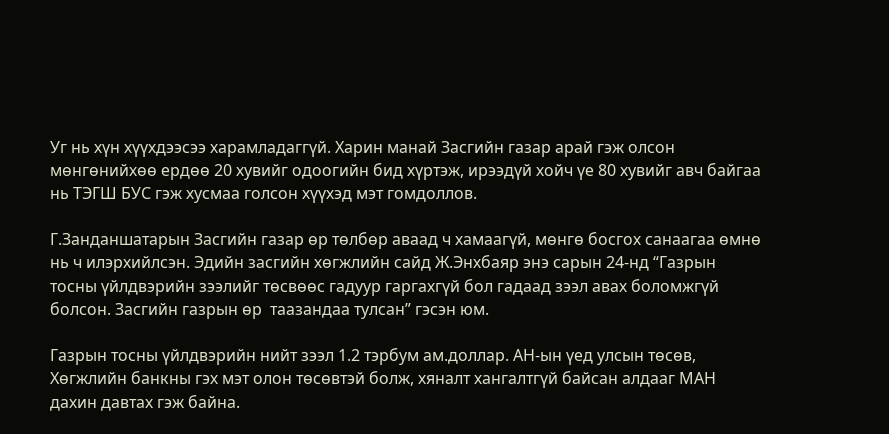Уг нь хүн хүүхдээсээ харамладаггүй. Харин манай Засгийн газар арай гэж олсон мөнгөнийхөө ердөө 20 хувийг одоогийн бид хүртэж, ирээдүй хойч үе 80 хувийг авч байгаа нь ТЭГШ БУС гэж хусмаа голсон хүүхэд мэт гомдоллов.

Г.Занданшатарын Засгийн газар өр төлбөр аваад ч хамаагүй, мөнгө босгох санаагаа өмнө нь ч илэрхийлсэн. Эдийн засгийн хөгжлийн сайд Ж.Энхбаяр энэ сарын 24-нд “Газрын тосны үйлдвэрийн зээлийг төсвөөс гадуур гаргахгүй бол гадаад зээл авах боломжгүй болсон. Засгийн газрын өр  таазандаа тулсан” гэсэн юм.

Газрын тосны үйлдвэрийн нийт зээл 1.2 тэрбум ам.доллар. АН-ын үед улсын төсөв, Хөгжлийн банкны гэх мэт олон төсөвтэй болж, хяналт хангалтгүй байсан алдааг МАН дахин давтах гэж байна.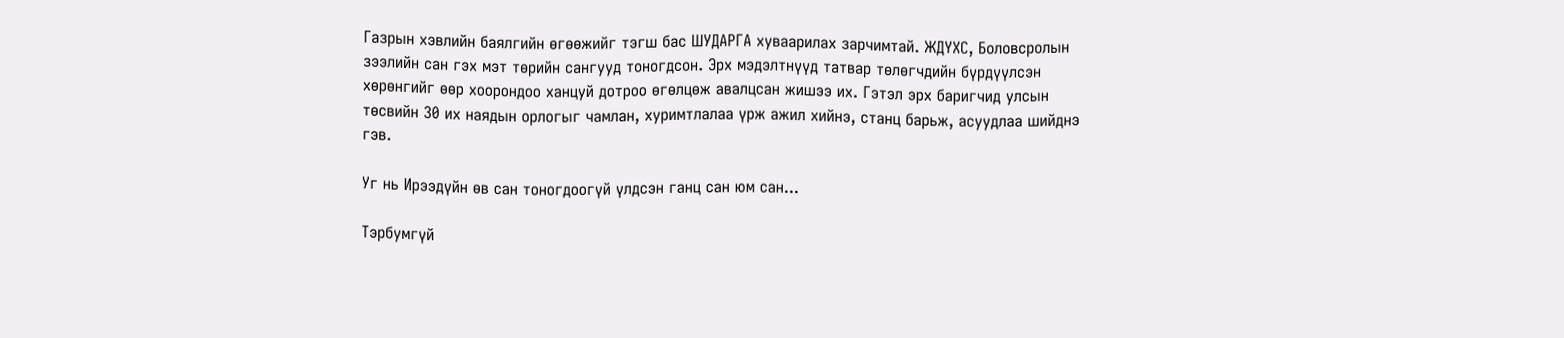Газрын хэвлийн баялгийн өгөөжийг тэгш бас ШУДАРГА хуваарилах зарчимтай. ЖДҮХС, Боловсролын зээлийн сан гэх мэт төрийн сангууд тоногдсон. Эрх мэдэлтнүүд татвар төлөгчдийн бүрдүүлсэн хөрөнгийг өөр хоорондоо ханцуй дотроо өгөлцөж авалцсан жишээ их. Гэтэл эрх баригчид улсын төсвийн 30 их наядын орлогыг чамлан, хуримтлалаа үрж ажил хийнэ, станц барьж, асуудлаа шийднэ гэв.

Уг нь Ирээдүйн өв сан тоногдоогүй үлдсэн ганц сан юм сан...

Тэрбумгүй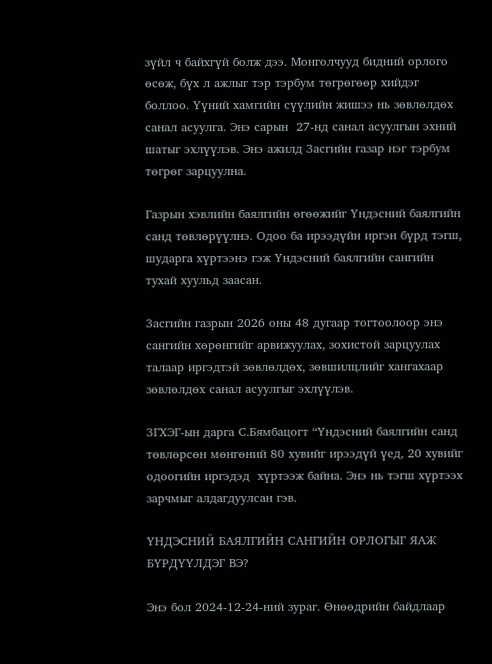зүйл ч байхгүй болж дээ. Монголчууд бидний орлого өсөж, бүх л ажлыг тэр тэрбум төгрөгөөр хийдэг боллоо. Үүний хамгийн сүүлийн жишээ нь зөвлөлдөх санал асуулга. Энэ сарын  27-нд санал асуулгын эхний шатыг эхлүүлэв. Энэ ажилд Засгийн газар нэг тэрбум төгрөг зарцуулна.

Газрын хэвлийн баялгийн өгөөжийг Үндэсний баялгийн санд төвлөрүүлнэ. Одоо ба ирээдүйн иргэн бүрд тэгш, шударга хүртээнэ гэж Үндэсний баялгийн сангийн тухай хуульд заасан.

Засгийн газрын 2026 оны 48 дугаар тогтоолоор энэ сангийн хөрөнгийг арвижуулах, зохистой зарцуулах талаар иргэдтэй зөвлөлдөх, зөвшилцлийг хангахаар зөвлөлдөх санал асуулгыг эхлүүлэв.

ЗГХЭГ-ын дарга С.Бямбацогт “Үндэсний баялгийн санд төвлөрсөн мөнгөний 80 хувийг ирээдүй үед, 20 хувийг одоогийн иргэдэд  хүртээж байна. Энэ нь тэгш хүртээх зарчмыг алдагдуулсан гэв.

ҮНДЭСНИЙ БАЯЛГИЙН САНГИЙН ОРЛОГЫГ ЯАЖ БҮРДҮҮЛДЭГ ВЭ?

Энэ бол 2024-12-24-ний зураг. Өнөөдрийн байдлаар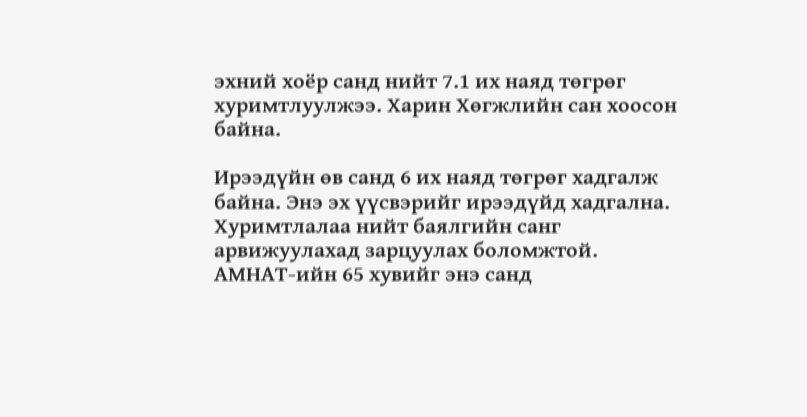эхний хоёр санд нийт 7.1 их наяд төгрөг хуримтлуулжээ. Харин Хөгжлийн сан хоосон байна.

Ирээдүйн өв санд 6 их наяд төгрөг хадгалж байна. Энэ эх үүсвэрийг ирээдүйд хадгална. Хуримтлалаа нийт баялгийн санг арвижуулахад зарцуулах боломжтой. АМНАТ-ийн 65 хувийг энэ санд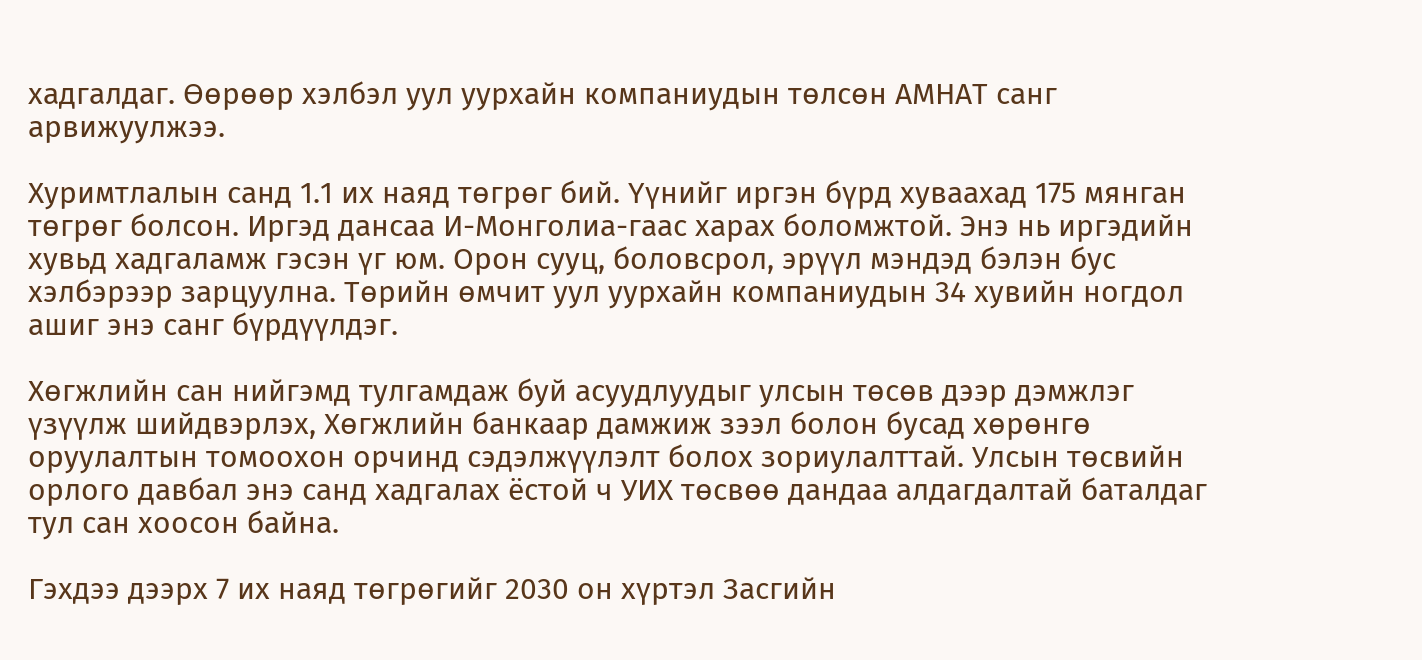хадгалдаг. Өөрөөр хэлбэл уул уурхайн компаниудын төлсөн АМНАТ санг арвижуулжээ.

Хуримтлалын санд 1.1 их наяд төгрөг бий. Үүнийг иргэн бүрд хуваахад 175 мянган төгрөг болсон. Иргэд дансаа И-Монголиа-гаас харах боломжтой. Энэ нь иргэдийн хувьд хадгаламж гэсэн үг юм. Орон сууц, боловсрол, эрүүл мэндэд бэлэн бус хэлбэрээр зарцуулна. Төрийн өмчит уул уурхайн компаниудын 34 хувийн ногдол ашиг энэ санг бүрдүүлдэг.

Хөгжлийн сан нийгэмд тулгамдаж буй асуудлуудыг улсын төсөв дээр дэмжлэг үзүүлж шийдвэрлэх, Хөгжлийн банкаар дамжиж зээл болон бусад хөрөнгө оруулалтын томоохон орчинд сэдэлжүүлэлт болох зориулалттай. Улсын төсвийн орлого давбал энэ санд хадгалах ёстой ч УИХ төсвөө дандаа алдагдалтай баталдаг тул сан хоосон байна.

Гэхдээ дээрх 7 их наяд төгрөгийг 2030 он хүртэл Засгийн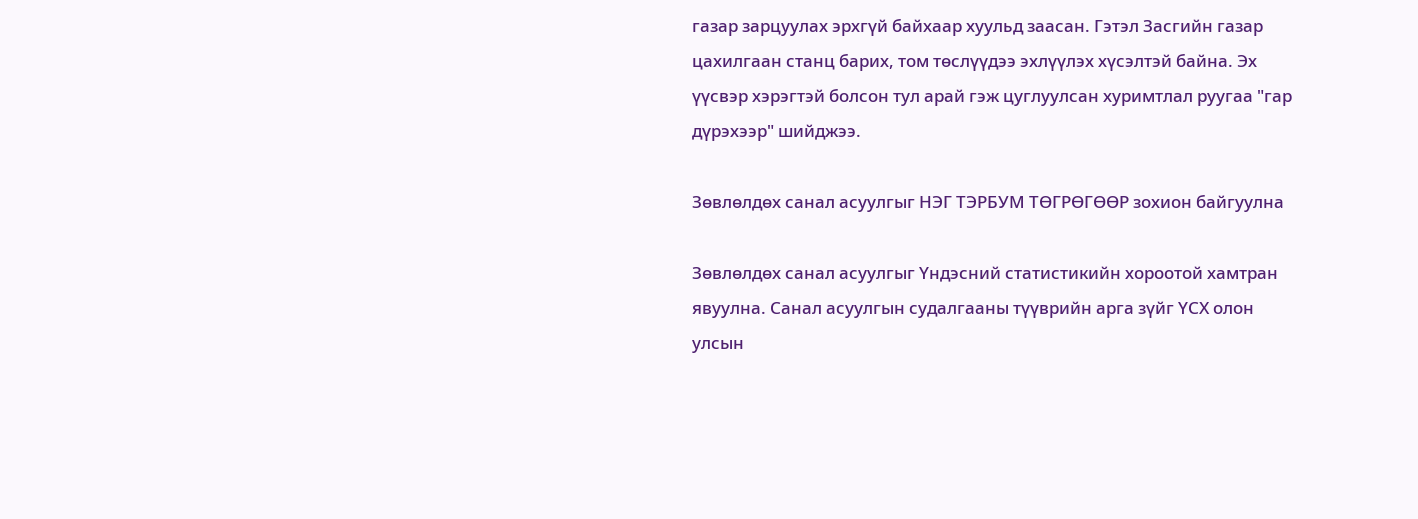газар зарцуулах эрхгүй байхаар хуульд заасан. Гэтэл Засгийн газар цахилгаан станц барих, том төслүүдээ эхлүүлэх хүсэлтэй байна. Эх үүсвэр хэрэгтэй болсон тул арай гэж цуглуулсан хуримтлал руугаа "гар дүрэхээр" шийджээ.

Зөвлөлдөх санал асуулгыг НЭГ ТЭРБУМ ТӨГРӨГӨӨР зохион байгуулна

Зөвлөлдөх санал асуулгыг Үндэсний статистикийн хороотой хамтран явуулна. Санал асуулгын судалгааны түүврийн арга зүйг ҮСХ олон улсын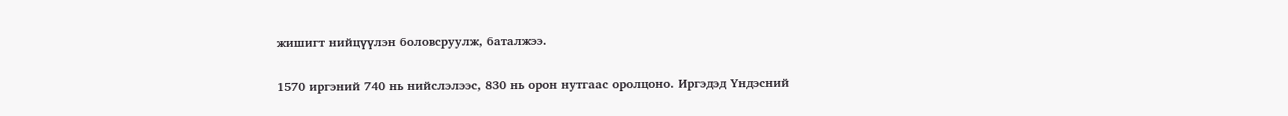жишигт нийцүүлэн боловсруулж, баталжээ.

1570 иргэний 740 нь нийслэлээс, 830 нь орон нутгаас оролцоно. Иргэдэд Үндэсний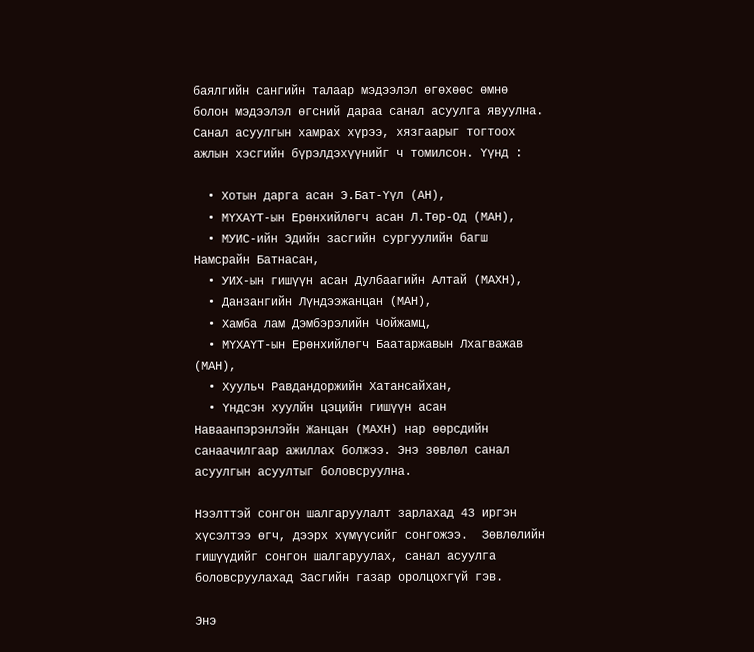баялгийн сангийн талаар мэдээлэл өгөхөөс өмнө болон мэдээлэл өгсний дараа санал асуулга явуулна. Санал асуулгын хамрах хүрээ, хязгаарыг тогтоох ажлын хэсгийн бүрэлдэхүүнийг ч томилсон. Үүнд :

  • Хотын дарга асан Э.Бат-Үүл (АН),
  • МҮХАҮТ-ын Ерөнхийлөгч асан Л.Төр-Од (МАН),
  • МУИС-ийн Эдийн засгийн сургуулийн багш Намсрайн Батнасан,
  • УИХ-ын гишүүн асан Дулбаагийн Алтай (МАХН),
  • Данзангийн Лүндээжанцан (МАН),
  • Хамба лам Дэмбэрэлийн Чойжамц,
  • МҮХАҮТ-ын Ерөнхийлөгч Баатаржавын Лхагважав (МАН),
  • Хуульч Равдандоржийн Хатансайхан,
  • Үндсэн хуулйн цэцийн гишүүн асан Наваанпэрэнлэйн Жанцан (МАХН) нар өөрсдийн санаачилгаар ажиллах болжээ. Энэ зөвлөл санал асуулгын асуултыг боловсруулна.

Нээлттэй сонгон шалгаруулалт зарлахад 43 иргэн хүсэлтээ өгч, дээрх хүмүүсийг сонгожээ.  Зөвлөлийн гишүүдийг сонгон шалгаруулах, санал асуулга боловсруулахад Засгийн газар оролцохгүй гэв.

Энэ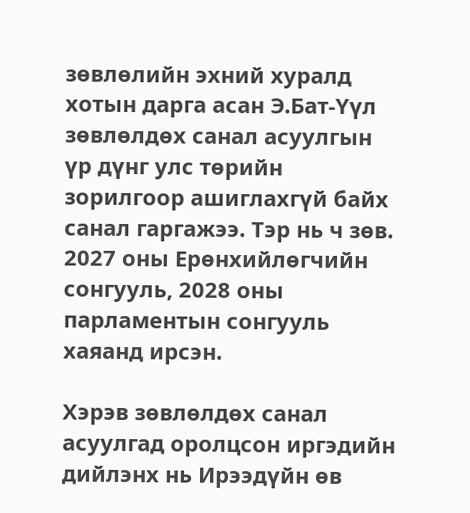зөвлөлийн эхний хуралд хотын дарга асан Э.Бат-Үүл зөвлөлдөх санал асуулгын үр дүнг улс төрийн зорилгоор ашиглахгүй байх санал гаргажээ. Тэр нь ч зөв. 2027 оны Ерөнхийлөгчийн сонгууль, 2028 оны парламентын сонгууль хаяанд ирсэн.

Хэрэв зөвлөлдөх санал асуулгад оролцсон иргэдийн дийлэнх нь Ирээдүйн өв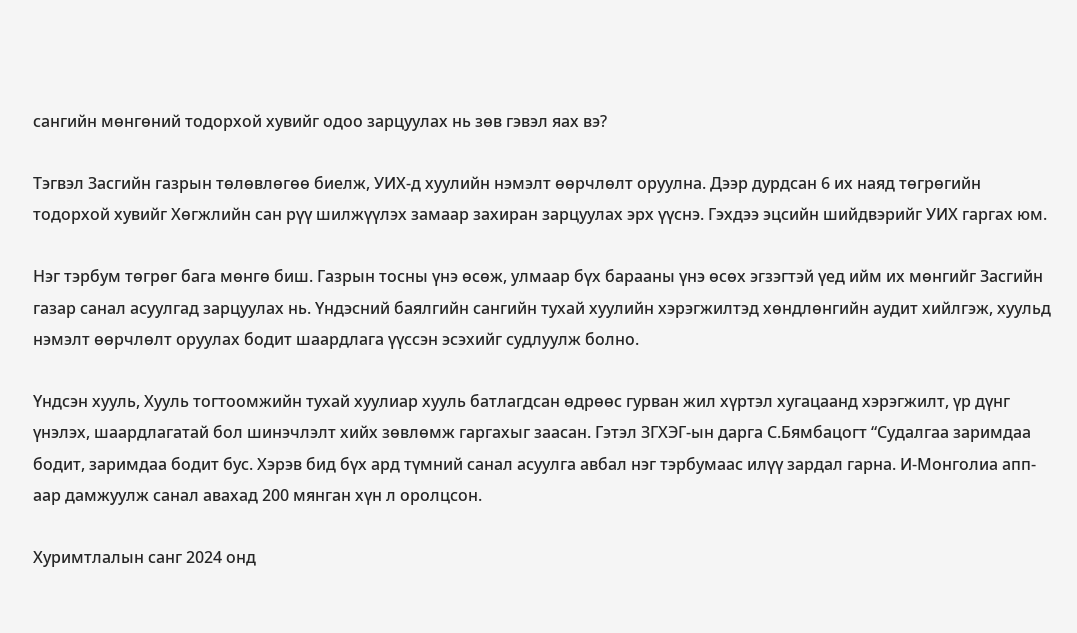сангийн мөнгөний тодорхой хувийг одоо зарцуулах нь зөв гэвэл яах вэ?

Тэгвэл Засгийн газрын төлөвлөгөө биелж, УИХ-д хуулийн нэмэлт өөрчлөлт оруулна. Дээр дурдсан 6 их наяд төгрөгийн тодорхой хувийг Хөгжлийн сан рүү шилжүүлэх замаар захиран зарцуулах эрх үүснэ. Гэхдээ эцсийн шийдвэрийг УИХ гаргах юм.

Нэг тэрбум төгрөг бага мөнгө биш. Газрын тосны үнэ өсөж, улмаар бүх барааны үнэ өсөх эгзэгтэй үед ийм их мөнгийг Засгийн газар санал асуулгад зарцуулах нь. Үндэсний баялгийн сангийн тухай хуулийн хэрэгжилтэд хөндлөнгийн аудит хийлгэж, хуульд нэмэлт өөрчлөлт оруулах бодит шаардлага үүссэн эсэхийг судлуулж болно.

Үндсэн хууль, Хууль тогтоомжийн тухай хуулиар хууль батлагдсан өдрөөс гурван жил хүртэл хугацаанд хэрэгжилт, үр дүнг үнэлэх, шаардлагатай бол шинэчлэлт хийх зөвлөмж гаргахыг заасан. Гэтэл ЗГХЭГ-ын дарга С.Бямбацогт “Судалгаа заримдаа бодит, заримдаа бодит бус. Хэрэв бид бүх ард түмний санал асуулга авбал нэг тэрбумаас илүү зардал гарна. И-Монголиа апп-аар дамжуулж санал авахад 200 мянган хүн л оролцсон.

Хуримтлалын санг 2024 онд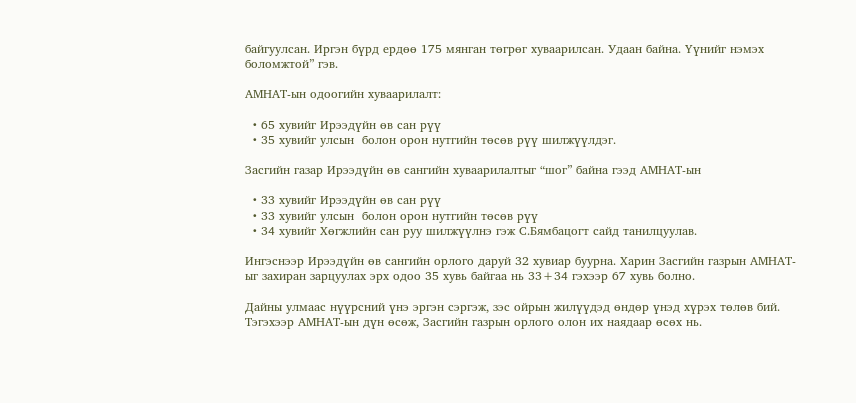байгуулсан. Иргэн бүрд ердөө 175 мянган төгрөг хуваарилсан. Удаан байна. Үүнийг нэмэх боломжтой” гэв.

АМНАТ-ын одоогийн хуваарилалт:

  • 65 хувийг Ирээдүйн өв сан рүү
  • 35 хувийг улсын  болон орон нутгийн төсөв рүү шилжүүлдэг.

Засгийн газар Ирээдүйн өв сангийн хуваарилалтыг “шог” байна гээд АМНАТ-ын

  • 33 хувийг Ирээдүйн өв сан рүү
  • 33 хувийг улсын  болон орон нутгийн төсөв рүү
  • 34 хувийг Хөгжлийн сан руу шилжүүлнэ гэж С.Бямбацогт сайд танилцуулав.

Ингэснээр Ирээдүйн өв сангийн орлого даруй 32 хувиар буурна. Харин Засгийн газрын АМНАТ-ыг захиран зарцуулах эрх одоо 35 хувь байгаа нь 33+34 гэхээр 67 хувь болно.

Дайны улмаас нүүрсний үнэ эргэн сэргэж, зэс ойрын жилүүдэд өндөр үнэд хүрэх төлөв бий. Тэгэхээр АМНАТ-ын дүн өсөж, Засгийн газрын орлого олон их наядаар өсөх нь.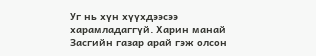Уг нь хүн хүүхдээсээ харамладаггүй. Харин манай Засгийн газар арай гэж олсон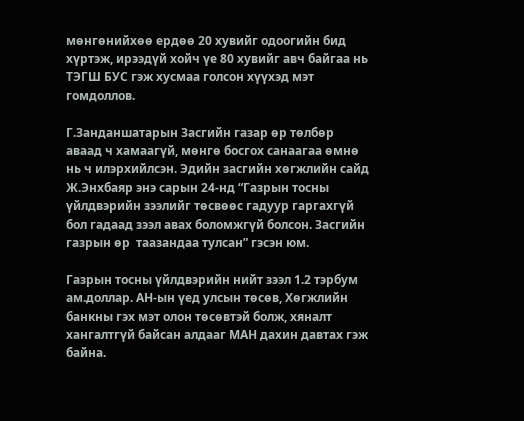мөнгөнийхөө ердөө 20 хувийг одоогийн бид хүртэж, ирээдүй хойч үе 80 хувийг авч байгаа нь ТЭГШ БУС гэж хусмаа голсон хүүхэд мэт гомдоллов.

Г.Занданшатарын Засгийн газар өр төлбөр аваад ч хамаагүй, мөнгө босгох санаагаа өмнө нь ч илэрхийлсэн. Эдийн засгийн хөгжлийн сайд Ж.Энхбаяр энэ сарын 24-нд “Газрын тосны үйлдвэрийн зээлийг төсвөөс гадуур гаргахгүй бол гадаад зээл авах боломжгүй болсон. Засгийн газрын өр  таазандаа тулсан” гэсэн юм.

Газрын тосны үйлдвэрийн нийт зээл 1.2 тэрбум ам.доллар. АН-ын үед улсын төсөв, Хөгжлийн банкны гэх мэт олон төсөвтэй болж, хяналт хангалтгүй байсан алдааг МАН дахин давтах гэж байна.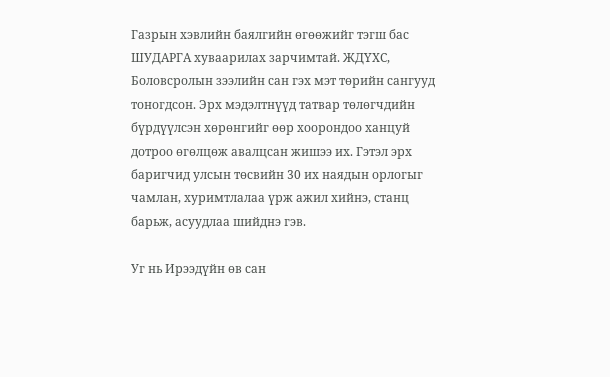Газрын хэвлийн баялгийн өгөөжийг тэгш бас ШУДАРГА хуваарилах зарчимтай. ЖДҮХС, Боловсролын зээлийн сан гэх мэт төрийн сангууд тоногдсон. Эрх мэдэлтнүүд татвар төлөгчдийн бүрдүүлсэн хөрөнгийг өөр хоорондоо ханцуй дотроо өгөлцөж авалцсан жишээ их. Гэтэл эрх баригчид улсын төсвийн 30 их наядын орлогыг чамлан, хуримтлалаа үрж ажил хийнэ, станц барьж, асуудлаа шийднэ гэв.

Уг нь Ирээдүйн өв сан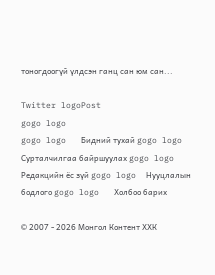тоногдоогүй үлдсэн ганц сан юм сан...

Twitter logoPost
gogo logo
gogo logo   Бидний тухай gogo logo   Сурталчилгаа байршуулах gogo logo   Редакцийн ёс зүй gogo logo  Нууцлалын бодлого gogo logo   Холбоо барих

© 2007 - 2026 Монгол Контент ХХК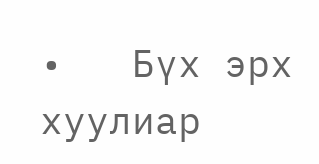•   Бүх эрх хуулиар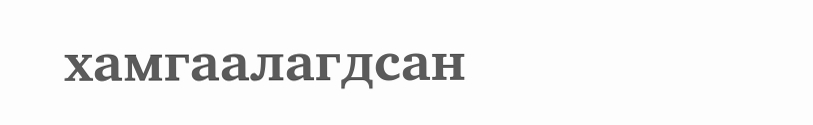хамгаалагдсан